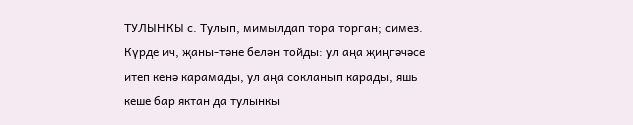ТУЛЫНКЫ с. Тулып, мимылдап тора торган; симез. Күрде ич, җаны-тәне белән тойды: ул аңа җиңгәчәсе итеп кенә карамады, ул аңа сокланып карады, яшь кеше бар яктан да тулынкы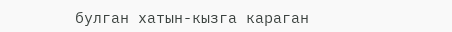булган хатын-кызга караган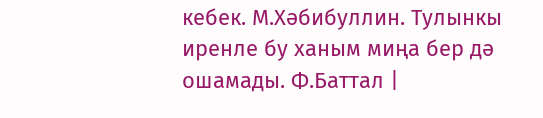кебек. М.Хәбибуллин. Тулынкы иренле бу ханым миңа бер дә ошамады. Ф.Баттал |